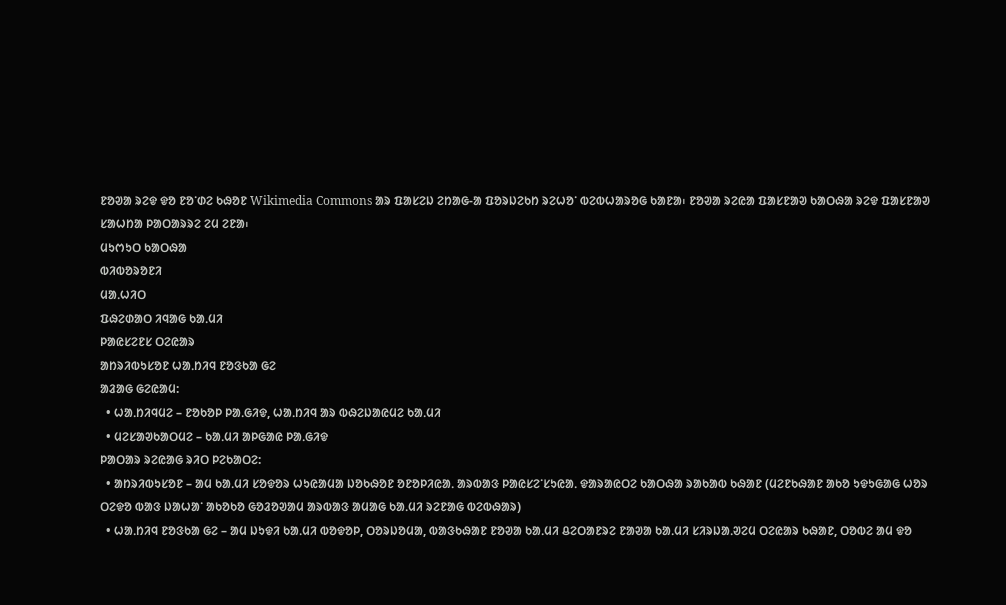ᱱᱚᱣᱟ ᱨᱮᱫ ᱫᱚ ᱱᱚᱸᱰᱮ ᱠᱷᱚᱱ Wikimedia Commons ᱟᱨ ᱯᱟᱥᱮᱡ ᱮᱴᱟᱜ-ᱟ ᱯᱚᱨᱡᱮᱠᱴ ᱨᱮᱦᱚᱸ ᱵᱮᱵᱦᱟᱨᱚᱜ ᱠᱟᱱᱟ᱾ ᱱᱚᱣᱟ ᱨᱮᱭᱟ ᱯᱟᱥᱱᱟᱣ ᱠᱟᱛᱷᱟ ᱨᱮᱫ ᱯᱟᱥᱱᱟᱣ ᱥᱟᱦᱴᱟ ᱞᱟᱛᱟᱨᱨᱮ ᱮᱢ ᱮᱱᱟ᱾
ᱢᱩᱬᱩᱛ ᱠᱟᱛᱷᱟ
ᱵᱤᱵᱚᱨᱚᱱᱤ
ᱢᱟᱹᱦᱤᱛ
ᱯᱷᱮᱰᱟᱛ ᱤᱧᱟᱜ ᱠᱟᱹᱢᱤ
ᱞᱟᱭᱥᱮᱱᱥ ᱛᱮᱭᱟᱨ
ᱟᱴᱨᱤᱵᱩᱥᱚᱱ ᱦᱟᱹᱴᱤᱧ ᱱᱚᱝᱠᱟ ᱜᱮ
ᱟᱲᱟᱜ ᱜᱮᱭᱟᱢ:
  • ᱦᱟᱹᱴᱤᱧᱢᱮ – ᱱᱚᱠᱚᱞ ᱞᱟᱹᱜᱤᱫ, ᱦᱟᱹᱴᱤᱧ ᱟᱨ ᱵᱷᱮᱡᱟᱭᱢᱮ ᱠᱟᱹᱢᱤ
  • ᱢᱮᱥᱟᱣᱠᱟᱛᱢᱮ – ᱠᱟᱹᱢᱤ ᱟᱞᱜᱟᱭ ᱞᱟᱹᱜᱤᱫ
ᱞᱟᱛᱟᱨ ᱨᱮᱭᱟᱜ ᱨᱤᱛ ᱞᱮᱠᱟᱛᱮ:
  • ᱟᱴᱨᱤᱵᱩᱥᱚᱱ – ᱟᱢ ᱠᱟᱹᱢᱤ ᱥᱚᱫᱚᱨ ᱦᱩᱭᱟᱢᱟ ᱡᱚᱠᱷᱚᱱ ᱚᱱᱚᱞᱤᱭᱟᱹ ᱟᱨᱵᱟᱝ ᱞᱟᱭᱥᱮᱸᱥᱩᱭᱟᱹ ᱫᱟᱨᱟᱭᱛᱮ ᱠᱟᱛᱷᱟ ᱨᱟᱠᱟᱵ ᱠᱷᱟᱱ (ᱢᱮᱱᱠᱷᱟᱱ ᱟᱠᱚ ᱩᱫᱩᱜᱟᱜ ᱦᱚᱨ ᱛᱮᱫᱚ ᱵᱟᱝ ᱡᱟᱦᱟᱸ ᱟᱠᱚᱠᱚ ᱜᱚᱲᱚᱣᱟᱢ ᱟᱨᱵᱟᱝ ᱟᱢᱟᱜ ᱠᱟᱹᱢᱤ ᱨᱮᱱᱟᱜ ᱵᱮᱵᱷᱟᱨ)
  • ᱦᱟᱹᱴᱤᱧ ᱱᱚᱝᱠᱟ ᱜᱮ – ᱟᱢ ᱡᱩᱫᱤ ᱠᱟᱹᱢᱤ ᱵᱚᱫᱚᱞ, ᱛᱚᱨᱡᱚᱢᱟ, ᱵᱟᱝᱠᱷᱟᱱ ᱱᱚᱣᱟ ᱠᱟᱹᱢᱤ ᱪᱮᱛᱟᱱᱨᱮ ᱱᱟᱣᱟ ᱠᱟᱹᱢᱤ ᱥᱤᱨᱡᱟᱹᱣᱮᱢ ᱛᱮᱭᱟᱨ ᱠᱷᱟᱱ, ᱛᱚᱵᱮ ᱟᱢ ᱫᱚ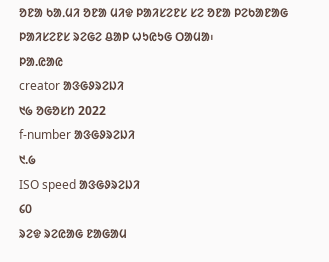ᱚᱱᱟ ᱠᱟᱹᱢᱤ ᱚᱱᱟ ᱢᱤᱫ ᱞᱟᱤᱥᱮᱱᱥ ᱥᱮ ᱚᱱᱟ ᱞᱮᱠᱟᱱᱟᱜ ᱞᱟᱤᱥᱮᱱᱥ ᱨᱮᱜᱮ ᱪᱟᱞ ᱦᱩᱭᱩᱜ ᱛᱟᱢᱟ᱾
ᱞᱟ.ᱭᱟᱭ
creator ᱟᱝᱜᱽᱨᱮᱡᱤ
᱑᱙ ᱚᱜᱚᱥᱴ 2022
f-number ᱟᱝᱜᱽᱨᱮᱡᱤ
᱑.᱙
ISO speed ᱟᱝᱜᱽᱨᱮᱡᱤ
᱔᱐
ᱨᱮᱫ ᱨᱮᱭᱟᱜ ᱱᱟᱜᱟᱢ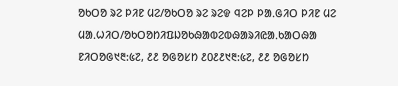ᱚᱠᱛᱚ ᱨᱮ ᱞᱤᱱ ᱢᱮ/ᱚᱠᱛᱚ ᱨᱮ ᱨᱮᱫ ᱧᱮᱞ ᱞᱟᱹᱜᱤᱛ ᱞᱤᱱ ᱢᱮ
ᱢᱟᱹᱦᱤᱛ/ᱚᱠᱛᱚᱴᱤᱯᱡᱚᱠᱷᱟᱵᱮᱵᱷᱟᱨᱤᱭᱟᱹᱠᱟᱛᱷᱟ
ᱱᱤᱛᱚᱜ᱑᱓:᱕᱗, ᱒᱒ ᱚᱜᱚᱥᱴ ᱒᱐᱒᱒᱑᱓:᱕᱗, ᱒᱒ ᱚᱜᱚᱥᱴ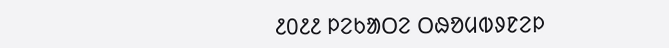᱒᱐᱒᱒ ᱞᱮᱠᱟᱛᱮ ᱛᱷᱚᱢᱵᱽᱱᱮᱞ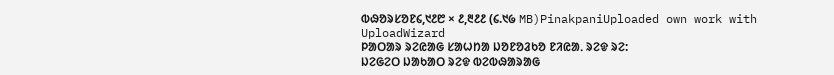ᱵᱷᱚᱨᱥᱚᱱ᱔,᱑᱒᱘ × ᱒,᱓᱒᱒ (᱔.᱑᱙ MB)PinakpaniUploaded own work with UploadWizard
ᱞᱟᱛᱟᱨ ᱨᱮᱭᱟᱜ ᱥᱟᱦᱴᱟ ᱡᱚᱱᱚᱲᱠᱚ ᱱᱤᱭᱟᱹ ᱨᱮᱫ ᱨᱮ:
ᱡᱮᱜᱮᱛ ᱡᱟᱠᱟᱛ ᱨᱮᱫ ᱵᱮᱵᱷᱟᱨᱟᱜ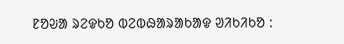ᱱᱚᱶᱟ ᱨᱮᱫᱠᱚ ᱵᱮᱵᱷᱟᱨᱟᱠᱟᱫ ᱣᱤᱠᱤᱠᱚ :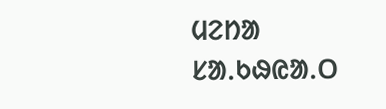ᱢᱮᱴᱟ ᱥᱟᱹᱠᱷᱭᱟᱹᱛ